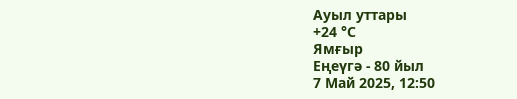Ауыл уттары
+24 °С
Ямғыр
Еңеүгә - 80 йыл
7 Май 2025, 12:50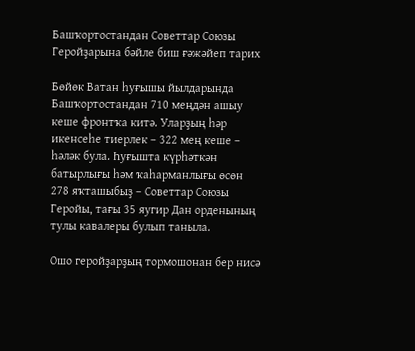Башҡортостандан Советтар Союзы Геройҙарына бәйле биш ғәжәйеп тарих

Бөйөк Ватан һуғышы йылдарында Башҡортостандан 710 меңдән ашыу кеше фронтҡа китә. Уларҙың һәр икенсеһе тиерлек – 322 мең кеше – һәләк була. Һуғышта күрһәткән батырлығы һәм ҡаһарманлығы өсөн 278 яҡташыбыҙ – Советтар Союзы Геройы, тағы 35 яугир Дан орденының тулы кавалеры булып таныла.

Ошо геройҙарҙың тормошонан бер нисә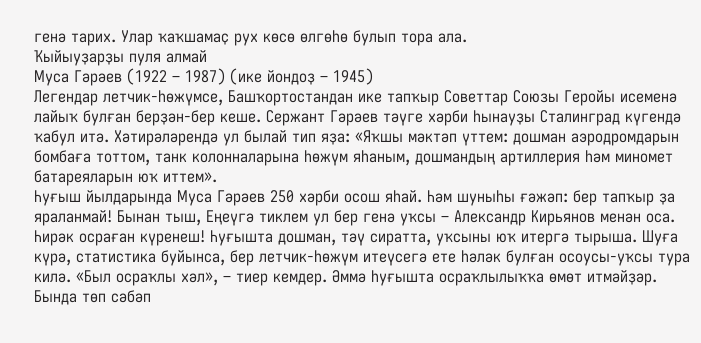генә тарих. Улар ҡаҡшамаҫ рух көсө өлгөһө булып тора ала.
Ҡыйыуҙарҙы пуля алмай
Муса Гәрәев (1922 – 1987) (ике йондоҙ – 1945)
Легендар летчик-һөжүмсе, Башҡортостандан ике тапҡыр Советтар Союзы Геройы исеменә лайыҡ булған берҙән-бер кеше. Сержант Гәрәев тәүге хәрби һынауҙы Сталинград күгендә ҡабул итә. Хәтирәләрендә ул былай тип яҙа: «Яҡшы мәктәп үттем: дошман аэродромдарын бомбаға тоттом, танк колонналарына һөжүм яһаным, дошмандың артиллерия һәм миномет батареяларын юҡ иттем».
Һуғыш йылдарында Муса Гәрәев 250 хәрби осош яһай. Һәм шуныһы ғәжәп: бер тапҡыр ҙа яраланмай! Бынан тыш, Еңеүгә тиклем ул бер генә уҡсы – Александр Кирьянов менән оса. Һирәк осраған күренеш! Һуғышта дошман, тәү сиратта, уҡсыны юҡ итергә тырыша. Шуға күрә, статистика буйынса, бер летчик-һөжүм итеүсегә ете һәләк булған осоусы-уҡсы тура килә. «Был осраҡлы хәл», – тиер кемдер. Әммә һуғышта осраҡлылыҡҡа өмөт итмәйҙәр. Бында төп сәбәп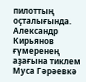пилоттың оҫталығында. Александр Кирьянов ғүмеренең аҙағына тиклем Муса Гәрәевкә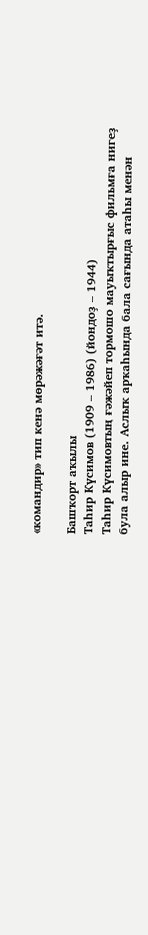«командир» тип кенә мөрәжәғәт итә.

Башҡорт аҡылы
Таһир Күсимов (1909 – 1986) (йондоҙ – 1944)
Таһир Күсимовтың ғәжәйеп тормошо мауыҡтырғыс фильмға нигеҙ була алыр ине. Аслыҡ арҡаһында бала сағында атаһы менән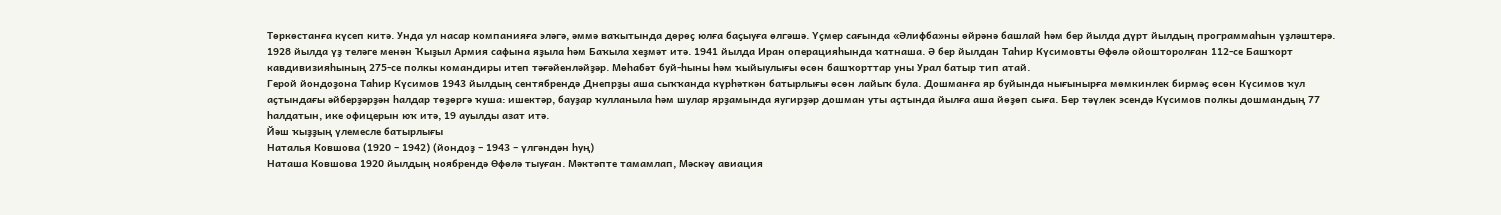Төркөстанға күсеп китә. Унда ул насар компанияға эләгә, әммә ваҡытында дөрөҫ юлға баҫыуға өлгәшә. Үҫмер сағында «Әлифба»ны өйрәнә башлай һәм бер йылда дүрт йылдың программаһын үҙләштерә. 1928 йылда үҙ теләге менән Ҡыҙыл Армия сафына яҙыла һәм Баҡыла хеҙмәт итә. 1941 йылда Иран операцияһында ҡатнаша. Ә бер йылдан Таһир Күсимовты Өфөлә ойошторолған 112-се Башҡорт кавдивизияһының 275-се полкы командиры итеп тәғәйенләйҙәр. Мөһабәт буй-һыны һәм ҡыйыулығы өсөн башҡорттар уны Урал батыр тип атай.
Герой йондоҙона Таһир Күсимов 1943 йылдың сентябрендә Днепрҙы аша сыҡҡанда күрһәткән батырлығы өсөн лайыҡ була. Дошманға яр буйында нығынырға мөмкинлек бирмәҫ өсөн Күсимов ҡул аҫтындағы әйберҙәрҙән һалдар төҙөргә ҡуша: ишектәр, бауҙар ҡулланыла һәм шулар ярҙамында яугирҙәр дошман уты аҫтында йылға аша йөҙөп сыға. Бер тәүлек эсендә Күсимов полкы дошмандың 77 һалдатын, ике офицерын юҡ итә, 19 ауылды азат итә.
Йәш ҡыҙҙың үлемесле батырлығы
Наталья Ковшова (1920 – 1942) (йондоҙ – 1943 – үлгәндән һуң)
Наташа Ковшова 1920 йылдың ноябрендә Өфөлә тыуған. Мәктәпте тамамлап, Мәскәү авиация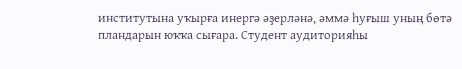институтына уҡырға инергә әҙерләнә, әммә һуғыш уның бөтә пландарын юҡҡа сығара. Студент аудиторияһы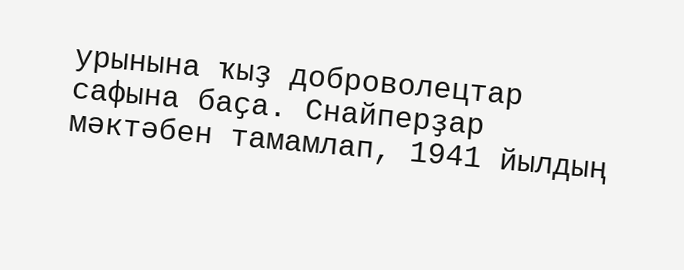урынына ҡыҙ доброволецтар сафына баҫа. Снайперҙар мәктәбен тамамлап, 1941 йылдың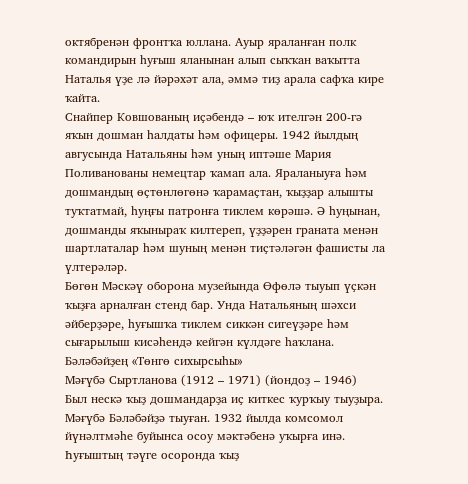октябренән фронтҡа юллана. Ауыр яраланған полк командирын һуғыш яланынан алып сыҡҡан ваҡытта Наталья үҙе лә йәрәхәт ала, әммә тиҙ арала сафҡа кире ҡайта.
Снайпер Ковшованың иҫәбендә – юҡ ителгән 200-гә яҡын дошман һалдаты һәм офицеры. 1942 йылдың авгусында Натальяны һәм уның иптәше Мария Поливанованы немецтар ҡамап ала. Яраланыуға һәм дошмандың өҫтөнлөгөнә ҡарамаҫтан, ҡыҙҙар алышты туҡтатмай, һуңғы патронға тиклем көрәшә. Ә һуңынан, дошманды яҡыныраҡ килтереп, үҙҙәрен граната менән шартлаталар һәм шуның менән тиҫтәләгән фашисты ла үлтерәләр.
Бөгөн Мәскәү оборона музейында Өфөлә тыуып үҫкән ҡыҙға арналған стенд бар. Унда Натальяның шәхси әйберҙәре, һуғышҡа тиклем сиккән сигеүҙәре һәм сығарылыш кисәһендә кейгән күлдәге һаҡлана.
Бәләбәйҙең «Төнгө сихырсыһы»
Мәғүбә Сыртланова (1912 – 1971) (йондоҙ – 1946)
Был нескә ҡыҙ дошмандарҙа иҫ киткес ҡурҡыу тыуҙыра.
Мәғүбә Бәләбәйҙә тыуған. 1932 йылда комсомол йүнәлтмәһе буйынса осоу мәктәбенә уҡырға инә. Һуғыштың тәүге осоронда ҡыҙ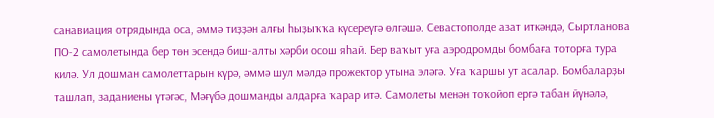санавиация отрядында оса, әммә тиҙҙән алғы һыҙыҡҡа күсереүгә өлгәшә. Севастополде азат иткәндә, Сыртланова ПО-2 самолетында бер төн эсендә биш-алты хәрби осош яһай. Бер ваҡыт уға аэродромды бомбаға тоторға тура килә. Ул дошман самолеттарын күрә, әммә шул мәлдә прожектор утына эләгә. Уға ҡаршы ут асалар. Бомбаларҙы ташлап, заданиены үтәгәс, Мәғүбә дошманды алдарға ҡарар итә. Самолеты менән тоҡойоп ергә табан йүнәлә,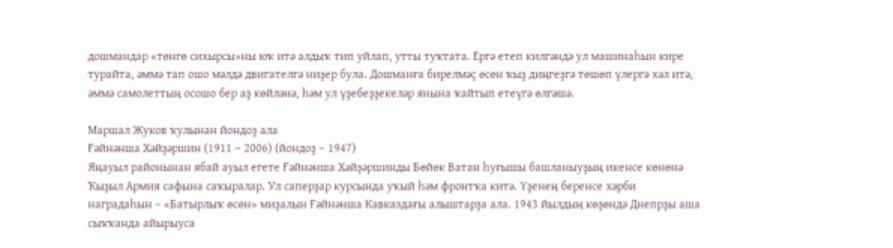дошмандар «төнгө сихырсы»ны юҡ итә алдыҡ тип уйлап, утты туҡтата. Ергә етеп килгәндә ул машинаһын кире турайта, әммә тап ошо мәлдә двигателгә ниҙер була. Дошманға бирелмәҫ өсөн ҡыҙ диңгеҙгә төшөп үлергә хәл итә, әммә самолеттың осошо бер аҙ көйләнә, һәм ул үҙебеҙҙекеләр янына ҡайтып етеүгә өлгәшә.

Маршал Жуков ҡулынан йондоҙ ала
Ғәйнәнша Хәйҙәршин (1911 – 2006) (йондоҙ – 1947)
Яңауыл районынан ябай ауыл егете Ғәйнәнша Хәйҙәршинды Бөйөк Ватан һуғышы башланыуҙың икенсе көнөнә Ҡыҙыл Армия сафына саҡыралар. Ул саперҙар курсында уҡый һәм фронтҡа китә. Үҙенең беренсе хәрби наградаһын – «Батырлыҡ өсөн» миҙалын Ғәйнәнша Кавказдағы алыштарҙа ала. 1943 йылдың көҙөндә Днепрҙы аша сыҡҡанда айырыуса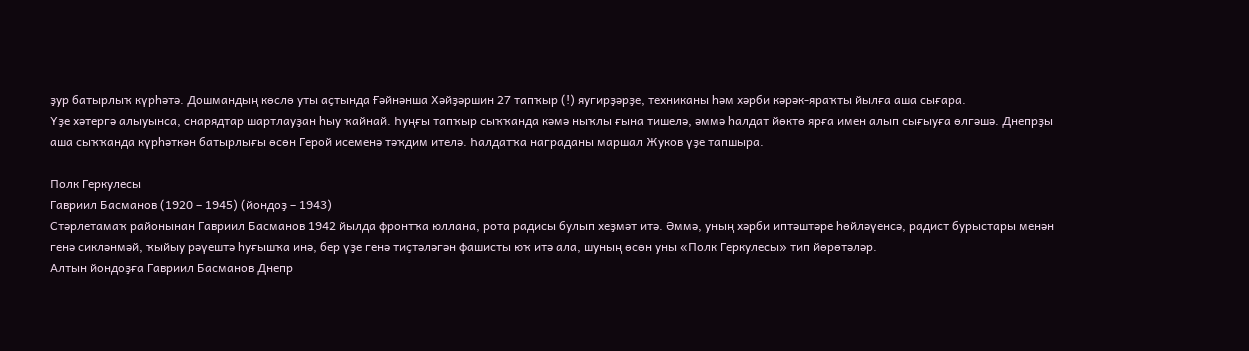ҙур батырлыҡ күрһәтә. Дошмандың көслө уты аҫтында Ғәйнәнша Хәйҙәршин 27 тапҡыр (!) яугирҙәрҙе, техниканы һәм хәрби кәрәк-яраҡты йылға аша сығара.
Үҙе хәтергә алыуынса, снарядтар шартлауҙан һыу ҡайнай. Һуңғы тапҡыр сыҡҡанда кәмә ныҡлы ғына тишелә, әммә һалдат йөктө ярға имен алып сығыуға өлгәшә. Днепрҙы аша сыҡҡанда күрһәткән батырлығы өсөн Герой исеменә тәҡдим ителә. Һалдатҡа награданы маршал Жуков үҙе тапшыра.

Полк Геркулесы
Гавриил Басманов (1920 – 1945) (йондоҙ – 1943)
Стәрлетамаҡ районынан Гавриил Басманов 1942 йылда фронтҡа юллана, рота радисы булып хеҙмәт итә. Әммә, уның хәрби иптәштәре һөйләүенсә, радист бурыстары менән генә сикләнмәй, ҡыйыу рәүештә һуғышҡа инә, бер үҙе генә тиҫтәләгән фашисты юҡ итә ала, шуның өсөн уны «Полк Геркулесы» тип йөрөтәләр.
Алтын йондоҙға Гавриил Басманов Днепр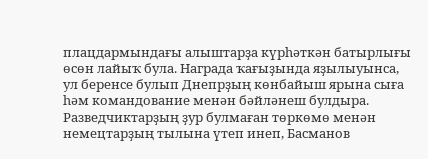плацдармындағы алыштарҙа күрһәткән батырлығы өсөн лайыҡ була. Награда ҡағыҙында яҙылыуынса, ул беренсе булып Днепрҙың көнбайыш ярына сыға һәм командование менән бәйләнеш булдыра. Разведчиктарҙың ҙур булмаған төркөмө менән немецтарҙың тылына үтеп инеп, Басманов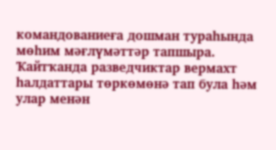командованиеға дошман тураһында мөһим мәғлүмәттәр тапшыра. Ҡайтҡанда разведчиктар вермахт һалдаттары төркөмөнә тап була һәм улар менән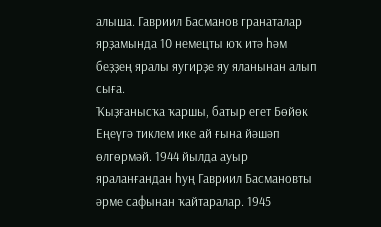алыша. Гавриил Басманов гранаталар ярҙамында 10 немецты юҡ итә һәм беҙҙең яралы яугирҙе яу яланынан алып сыға.
Ҡыҙғанысҡа ҡаршы, батыр егет Бөйөк Еңеүгә тиклем ике ай ғына йәшәп өлгөрмәй. 1944 йылда ауыр яраланғандан һуң Гавриил Басмановты әрме сафынан ҡайтаралар. 1945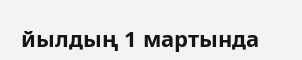йылдың 1 мартында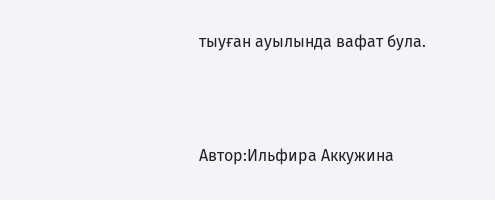тыуған ауылында вафат була.



Автор:Ильфира Аккужина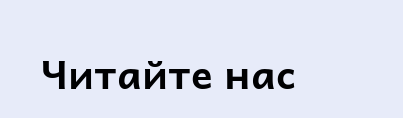Читайте нас